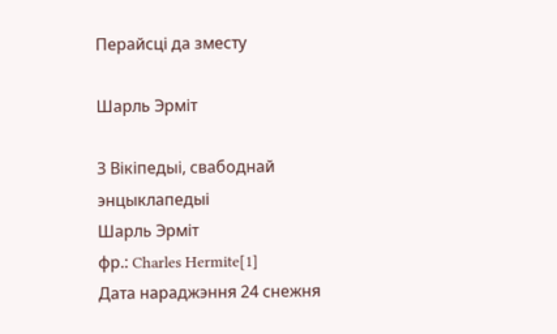Перайсці да зместу

Шарль Эрміт

З Вікіпедыі, свабоднай энцыклапедыі
Шарль Эрміт
фр.: Charles Hermite[1]
Дата нараджэння 24 снежня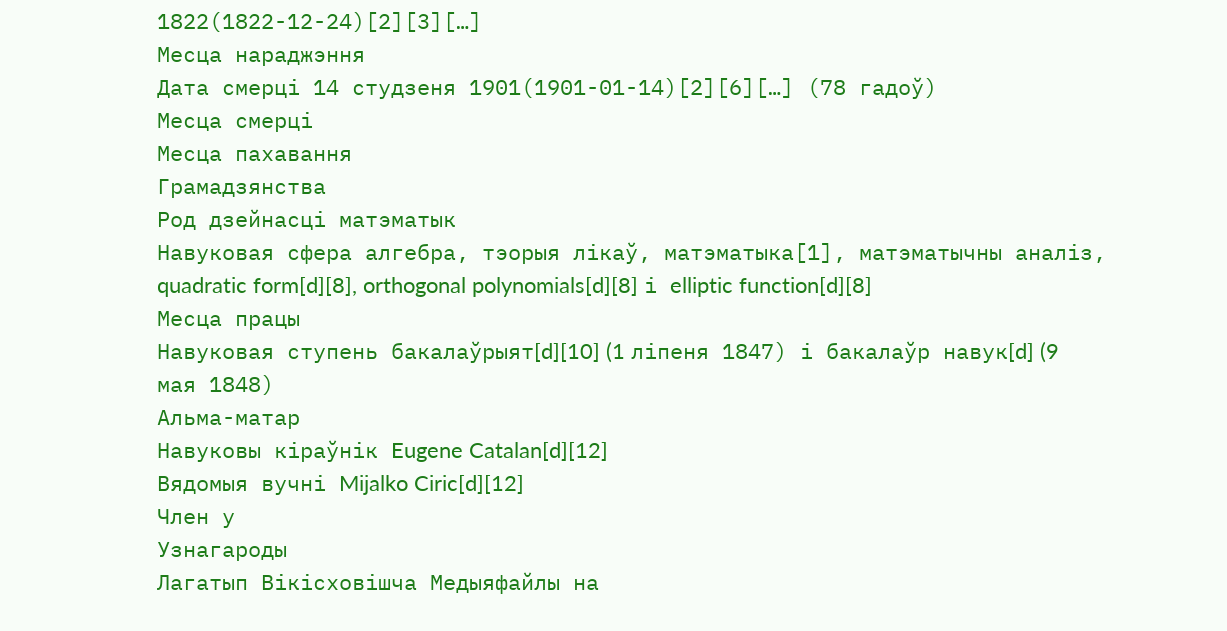1822(1822-12-24)[2][3][…]
Месца нараджэння
Дата смерці 14 студзеня 1901(1901-01-14)[2][6][…] (78 гадоў)
Месца смерці
Месца пахавання
Грамадзянства
Род дзейнасці матэматык
Навуковая сфера алгебра, тэорыя лікаў, матэматыка[1], матэматычны аналіз, quadratic form[d][8], orthogonal polynomials[d][8] і elliptic function[d][8]
Месца працы
Навуковая ступень бакалаўрыят[d][10] (1 ліпеня 1847) і бакалаўр навук[d] (9 мая 1848)
Альма-матар
Навуковы кіраўнік Eugene Catalan[d][12]
Вядомыя вучні Mijalko Ciric[d][12]
Член у
Узнагароды
Лагатып Вікісховішча Медыяфайлы на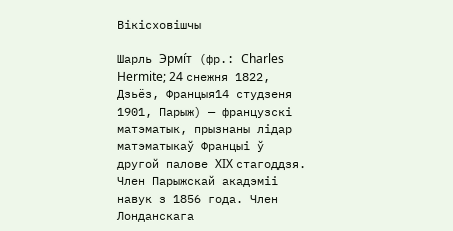Вікісховішчы

Шарль Эрмі́т (фр.: Charles Hermite; 24 снежня 1822, Дзьёз, Францыя14 студзеня 1901, Парыж) — французскі матэматык, прызнаны лідар матэматыкаў Францыі ў другой палове XIX стагоддзя. Член Парыжскай акадэміі навук з 1856 года. Член Лонданскага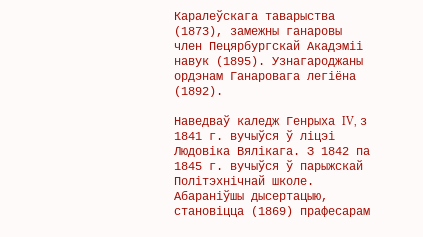Каралеўскага таварыства (1873), замежны ганаровы член Пецярбургскай Акадэміі навук (1895). Узнагароджаны ордэнам Ганаровага легіёна (1892).

Наведваў каледж Генрыха IV, з 1841 г. вучыўся ў ліцэі Людовіка Вялікага. З 1842 па 1845 г. вучыўся ў парыжскай Політэхнічнай школе. Абараніўшы дысертацыю, становіцца (1869) прафесарам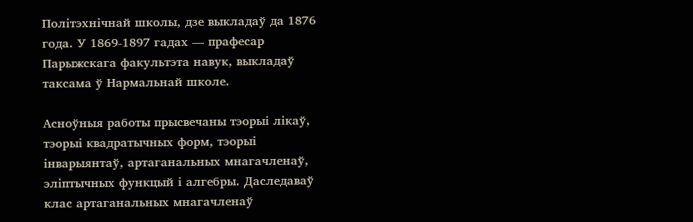Політэхнічнай школы, дзе выкладаў да 1876 года. У 1869-1897 гадах — прафесар Парыжскага факультэта навук, выкладаў таксама ў Нармальнай школе.

Асноўныя работы прысвечаны тэорыі лікаў, тэорыі квадратычных форм, тэорыі інварыянтаў, артаганальных мнагачленаў, эліптычных функцый і алгебры. Даследаваў клас артаганальных мнагачленаў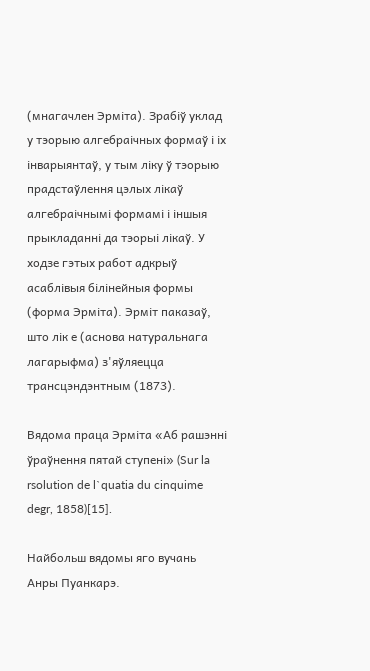(мнагачлен Эрміта). Зрабіў уклад у тэорыю алгебраічных формаў і іх інварыянтаў, у тым ліку ў тэорыю прадстаўлення цэлых лікаў алгебраічнымі формамі і іншыя прыкладанні да тэорыі лікаў. У ходзе гэтых работ адкрыў асаблівыя білінейныя формы (форма Эрміта). Эрміт паказаў, што лік e (аснова натуральнага лагарыфма) з'яўляецца трансцэндэнтным (1873).

Вядома праца Эрміта «Аб рашэнні ўраўнення пятай ступені» (Sur la rsolution de l`quatia du cinquime degr, 1858)[15].

Найбольш вядомы яго вучань Анры Пуанкарэ.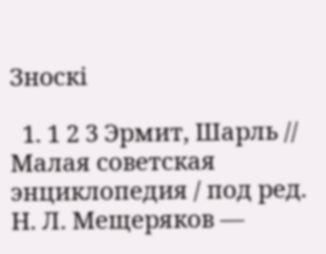Зноскі

  1. 1 2 3 Эрмит, Шарль // Малая советская энциклопедия / под ред. Н. Л. Мещеряков —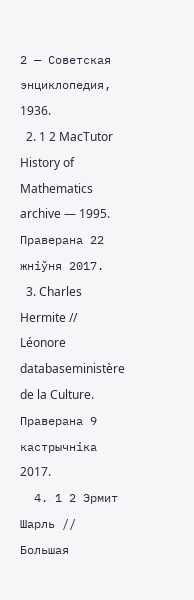2 — Советская энциклопедия, 1936.
  2. 1 2 MacTutor History of Mathematics archive — 1995. Праверана 22 жніўня 2017.
  3. Charles Hermite // Léonore databaseministère de la Culture. Праверана 9 кастрычніка 2017.
  4. 1 2 Эрмит Шарль // Большая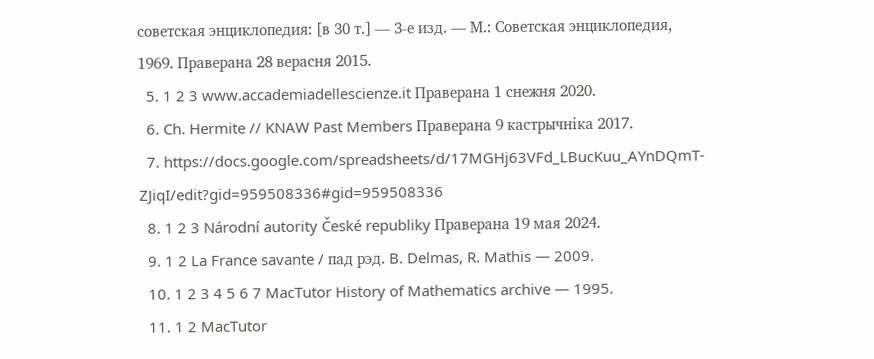советская энциклопедия: [в 30 т.] — 3-е изд. — М.: Советская энциклопедия, 1969. Праверана 28 верасня 2015.
  5. 1 2 3 www.accademiadellescienze.it Праверана 1 снежня 2020.
  6. Ch. Hermite // KNAW Past Members Праверана 9 кастрычніка 2017.
  7. https://docs.google.com/spreadsheets/d/17MGHj63VFd_LBucKuu_AYnDQmT-ZJiqI/edit?gid=959508336#gid=959508336
  8. 1 2 3 Národní autority České republiky Праверана 19 мая 2024.
  9. 1 2 La France savante / пад рэд. B. Delmas, R. Mathis — 2009.
  10. 1 2 3 4 5 6 7 MacTutor History of Mathematics archive — 1995.
  11. 1 2 MacTutor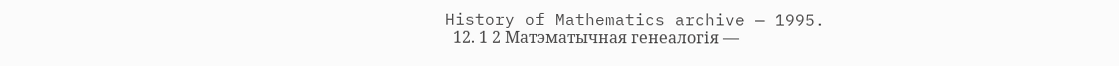History of Mathematics archive — 1995.
  12. 1 2 Матэматычная генеалогія —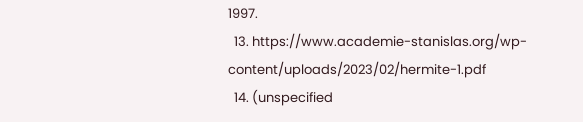1997.
  13. https://www.academie-stanislas.org/wp-content/uploads/2023/02/hermite-1.pdf
  14. (unspecified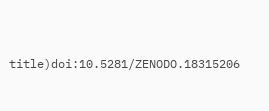title)doi:10.5281/ZENODO.18315206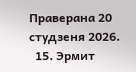Праверана 20 студзеня 2026.
  15. Эрмит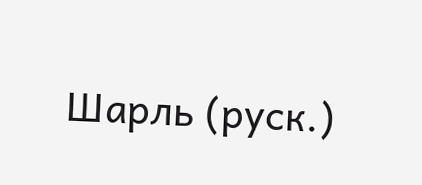Шарль (руск.)